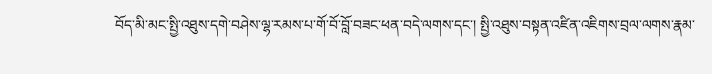བོད་མི་མང་སྤྱི་འཐུས་དགེ་བཤེས་ལྷ་རམས་པ་གོ་བོ་བློ་བཟང་ཕན་བདེ་ལགས་དང་། སྤྱི་འཐུས་བསྟན་འཛིན་འཇིགས་བྲལ་ལགས་རྣམ་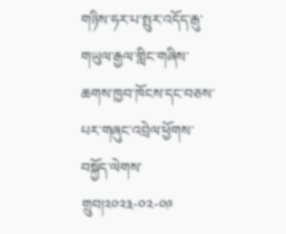གཉིས་ཧར་པ་སྤུར་འདོད་རྒུ་གཡུལ་རྒྱལ་གླིང་གཞིས་ཆགས་ཁྱབ་ཁོངས་དང་བཅས་པར་གཞུང་འབྲེལ་ཕྱོགས་བསྐྱོད་ལེགས་གྲུབ།༢༠༢༣-༠༢-༠༩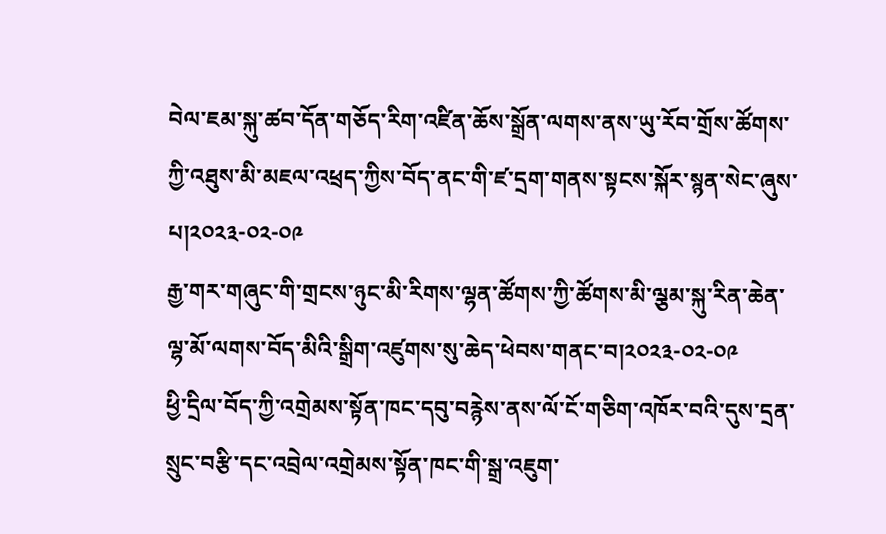བེལ་ཇམ་སྐུ་ཚབ་དོན་གཅོད་རིག་འཛིན་ཆོས་སྒྲོན་ལགས་ནས་ཡུ་རོབ་གྲོས་ཚོགས་ཀྱི་འཐུས་མི་མཇལ་འཕྲད་ཀྱིས་བོད་ནང་གི་ཛ་དྲག་གནས་སྟངས་སྐོར་སྙན་སེང་ཞུས་པ།༢༠༢༣-༠༢-༠༩
རྒྱ་གར་གཞུང་གི་གྲངས་ཉུང་མི་རིགས་ལྷན་ཚོགས་ཀྱི་ཚོགས་མི་ལྕམ་སྐུ་རིན་ཆེན་ལྷ་མོ་ལགས་བོད་མིའི་སྒྲིག་འཛུགས་སུ་ཆེད་ཕེབས་གནང་བ།༢༠༢༣-༠༢-༠༩
ཕྱི་དྲིལ་བོད་ཀྱི་འགྲེམས་སྟོན་ཁང་དབུ་བརྙེས་ནས་ལོ་ངོ་གཅིག་འཁོར་བའི་དུས་དྲན་སྲུང་བརྩི་དང་འབྲེལ་འགྲེམས་སྟོན་ཁང་གི་སྒྲ་འཇུག་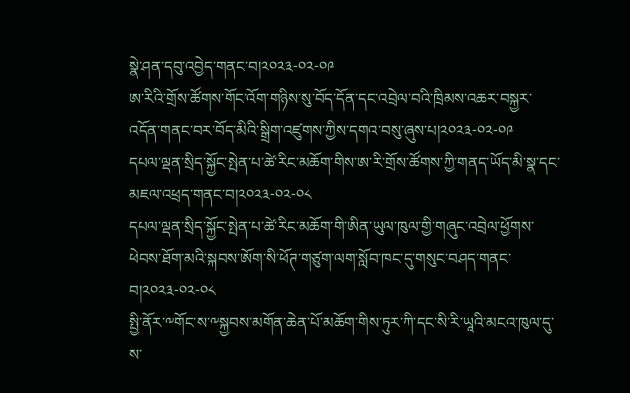སྣེ་ཤན་དབུ་འབྱེད་གནང་བ།༢༠༢༣-༠༢-༠༩
ཨ་རིའི་གྲོས་ཚོགས་གོང་འོག་གཉིས་སུ་བོད་དོན་དང་འབྲེལ་བའི་ཁྲིམས་འཆར་བསྐྱར་འདོན་གནང་བར་བོད་མིའི་སྒྲིག་འཛུགས་ཀྱིས་དགའ་བསུ་ཞུས་པ།༢༠༢༣-༠༢-༠༩
དཔལ་ལྡན་སྲིད་སྐྱོང་སྤེན་པ་ཚེ་རིང་མཆོག་གིས་ཨ་རི་གྲོས་ཚོགས་ཀྱི་གནད་ཡོད་མི་སྣ་དང་མཇལ་འཕྲད་གནང་བ།༢༠༢༣-༠༢-༠༨
དཔལ་ལྡན་སྲིད་སྐྱོང་སྤེན་པ་ཚེ་རིང་མཆོག་གི་ཨིན་ཡུལ་ཁུལ་གྱི་གཞུང་འབྲེལ་ཕྱོགས་ཕེབས་ཐོག་མའི་སྐབས་ཨོག་སི་ཕོཊ་གཙུག་ལག་སློབ་ཁང་དུ་གསུང་བཤད་གནང་བ།༢༠༢༣-༠༢-༠༨
སྤྱི་ནོར་༸གོང་ས་༸སྐྱབས་མགོན་ཆེན་པོ་མཆོག་གིས་ཏུར་ཀི་དང་སི་རི་ཡཱའི་མངའ་ཁུལ་དུ་ས་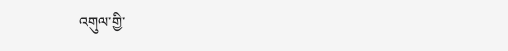འགུལ་གྱི་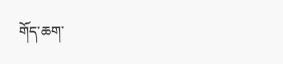གོད་ཆག་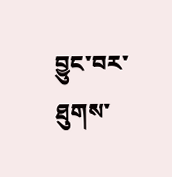བྱུང་བར་ཐུགས་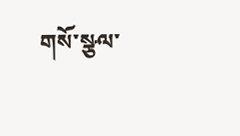གསོ་སྩལ་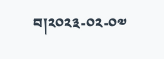བ།༢༠༢༣-༠༢-༠༧